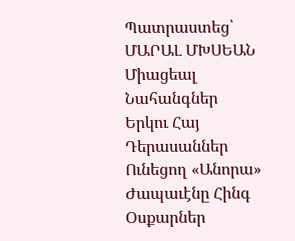Պատրաստեց՝ ՄԱՐԱԼ ՄԽՍԵԱՆ
Միացեալ Նահանգներ
Երկու Հայ Դերասաններ Ունեցող «Անորա» Ժապաւէնը Հինգ Օսքարներ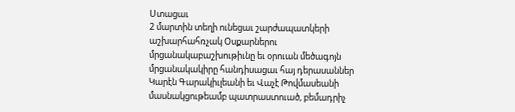Ստացաւ
2 մարտին տեղի ունեցաւ շարժապատկերի աշխարհահռչակ Օսքարներու մրցանակաբաշխութիւնը եւ օրուան մեծագոյն մրցանակակիրը հանդիսացաւ հայ դերասաններ Կարէն Գարակիւլեանի եւ Վաչէ Թովմասեանի մասնակցութեամբ պատրաստուած, բեմադրիչ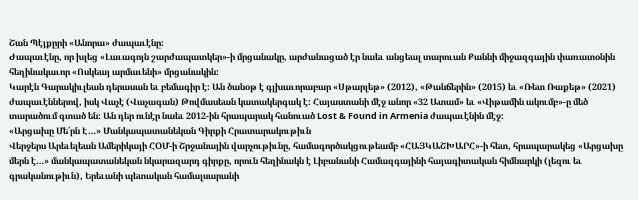Շան Պէյքըրի «Անորա» ժապաւէնը:
Ժապաւէնը, որ խլեց «Լաւագոյն շարժապատկեր»-ի մրցանակը, արժանացած էր նաեւ անցեալ տարուան Քաննի միջազգային փառատօնին հեղինակաւոր «Ոսկեայ արմաւենի» մրցանակին:
Կարէն Գարակիւլեան դերասան եւ բեմագիր է: Ան ծանօթ է գլխաւորաբար «Սթարլեթ» (2012), «Թանճերին» (2015) եւ «Ռետ Ռաքեթ» (2021) ժապաւէններով, իսկ Վաչէ (Վաչագան) Թովմասեան կատակերգակ է: Հայաստանի մէջ անոր «32 Ատամ» եւ «Վիթամին ակումբ»-ը մեծ տարածում գտած են: Ան դեր ունէր նաեւ 2012-ին հրապարակ հանուած Lost & Found in Armenia ժապաւէնին մէջ:
«Արցախը Մե՛րն Է…» Մանկապատանեկան Գիրքի Հրատարակութիւն
Վերջերս Արեւելեան Ամերիկայի ՀՕՄ-ի Շրջանային վարչութիւնը, համագործակցութեամբ «ՀԱՅԿԱՇԽԱՐՀ»-ի հետ, հրապարակեց «Արցախը մերն է…» մանկապատանեկան նկարազարդ գիրքը, որուն հեղինակն է Լիբանանի Համազգայինի հայագիտական հիմնարկի (լեզու եւ գրականութիւն), Երեւանի պետական համալսարանի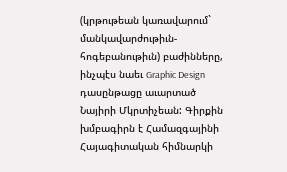(կրթութեան կառավարում` մանկավարժութիւն-հոգեբանութիւն) բաժինները, ինչպէս նաեւ Graphic Design դասընթացը աւարտած Նայիրի Մկրտիչեան: Գիրքին խմբագիրն է Համազգայինի Հայագիտական հիմնարկի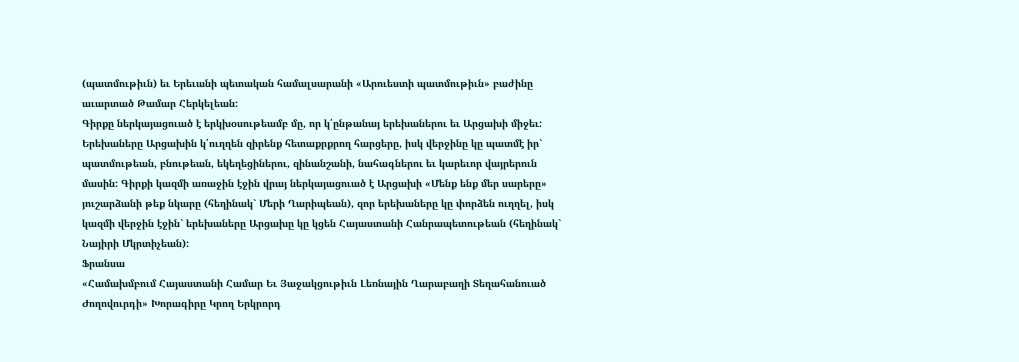(պատմութիւն) եւ Երեւանի պետական համալսարանի «Արուեստի պատմութիւն» բաժինը աւարտած Թամար Հերկելեան:
Գիրքը ներկայացուած է երկխօսութեամբ մը, որ կ՛ընթանայ երեխաներու եւ Արցախի միջեւ: Երեխաները Արցախին կ՛ուղղեն զիրենք հետաքրքրող հարցերը, իսկ վերջինը կը պատմէ իր` պատմութեան, բնութեան, եկեղեցիներու, զինանշանի, նահագներու եւ կարեւոր վայրերուն մասին: Գիրքի կազմի առաջին էջին վրայ ներկայացուած է Արցախի «Մենք ենք մեր սարերը» յուշարձանի թեք նկարը (հեղինակ` Մերի Ղարիպեան), զոր երեխաները կը փորձեն ուղղել, իսկ կազմի վերջին էջին` երեխաները Արցախը կը կցեն Հայաստանի Հանրապետութեան (հեղինակ` Նայիրի Մկրտիչեան):
Ֆրանսա
«Համախմբում Հայաստանի Համար Եւ Յաջակցութիւն Լեռնային Ղարաբաղի Տեղահանուած Ժողովուրդի» Խորագիրը Կրող Երկրորդ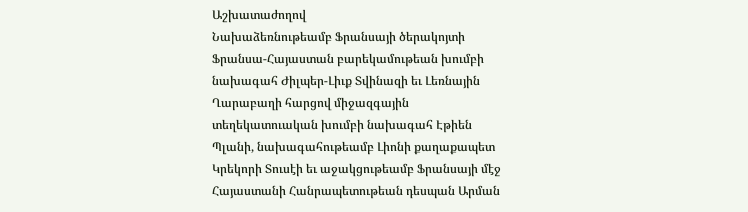Աշխատաժողով
Նախաձեռնութեամբ Ֆրանսայի ծերակոյտի Ֆրանսա-Հայաստան բարեկամութեան խումբի նախագահ Ժիլպեր-Լիւք Տվինազի եւ Լեռնային Ղարաբաղի հարցով միջազգային տեղեկատուական խումբի նախագահ Էթիեն Պլանի, նախագահութեամբ Լիոնի քաղաքապետ Կրեկորի Տուսէի եւ աջակցութեամբ Ֆրանսայի մէջ Հայաստանի Հանրապետութեան դեսպան Արման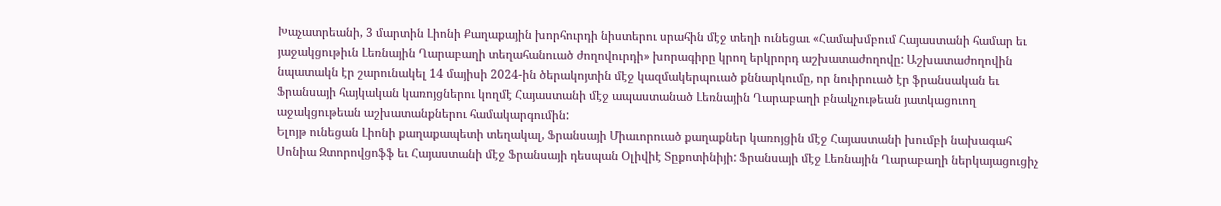Խաչատրեանի, 3 մարտին Լիոնի Քաղաքային խորհուրդի նիստերու սրահին մէջ տեղի ունեցաւ «Համախմբում Հայաստանի համար եւ յաջակցութիւն Լեռնային Ղարաբաղի տեղահանուած ժողովուրդի» խորագիրը կրող երկրորդ աշխատաժողովը: Աշխատաժողովին նպատակն էր շարունակել 14 մայիսի 2024-ին ծերակոյտին մէջ կազմակերպուած քննարկումը, որ նուիրուած էր ֆրանսական եւ Ֆրանսայի հայկական կառոյցներու կողմէ Հայաստանի մէջ ապաստանած Լեռնային Ղարաբաղի բնակչութեան յատկացուող աջակցութեան աշխատանքներու համակարգումին:
Ելոյթ ունեցան Լիոնի քաղաքապետի տեղակալ, Ֆրանսայի Միաւորուած քաղաքներ կառոյցին մէջ Հայաստանի խումբի նախագահ Սոնիա Զտորովցոֆֆ եւ Հայաստանի մէջ Ֆրանսայի դեսպան Օլիվիէ Տըքոտինիյի: Ֆրանսայի մէջ Լեռնային Ղարաբաղի ներկայացուցիչ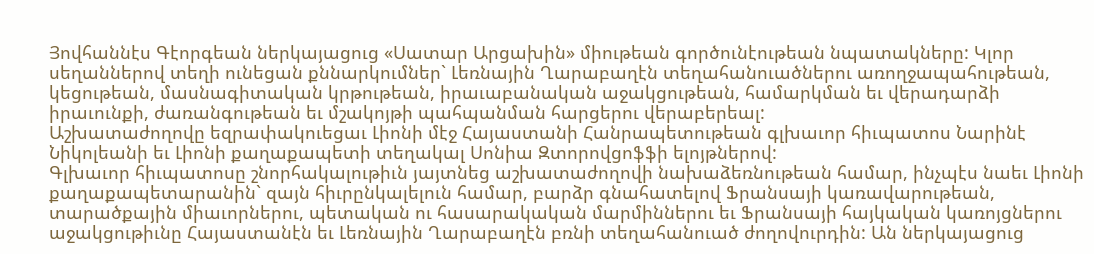Յովհաննէս Գէորգեան ներկայացուց «Սատար Արցախին» միութեան գործունէութեան նպատակները: Կլոր սեղաններով տեղի ունեցան քննարկումներ` Լեռնային Ղարաբաղէն տեղահանուածներու առողջապահութեան, կեցութեան, մասնագիտական կրթութեան, իրաւաբանական աջակցութեան, համարկման եւ վերադարձի իրաւունքի, ժառանգութեան եւ մշակոյթի պահպանման հարցերու վերաբերեալ:
Աշխատաժողովը եզրափակուեցաւ Լիոնի մէջ Հայաստանի Հանրապետութեան գլխաւոր հիւպատոս Նարինէ Նիկոլեանի եւ Լիոնի քաղաքապետի տեղակալ Սոնիա Զտորովցոֆֆի ելոյթներով:
Գլխաւոր հիւպատոսը շնորհակալութիւն յայտնեց աշխատաժողովի նախաձեռնութեան համար, ինչպէս նաեւ Լիոնի քաղաքապետարանին` զայն հիւրընկալելուն համար, բարձր գնահատելով Ֆրանսայի կառավարութեան, տարածքային միաւորներու, պետական ու հասարակական մարմիններու եւ Ֆրանսայի հայկական կառոյցներու աջակցութիւնը Հայաստանէն եւ Լեռնային Ղարաբաղէն բռնի տեղահանուած ժողովուրդին: Ան ներկայացուց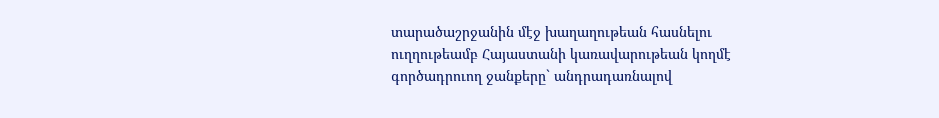տարածաշրջանին մէջ խաղաղութեան հասնելու ուղղութեամբ Հայաստանի կառավարութեան կողմէ գործադրուող ջանքերը` անդրադառնալով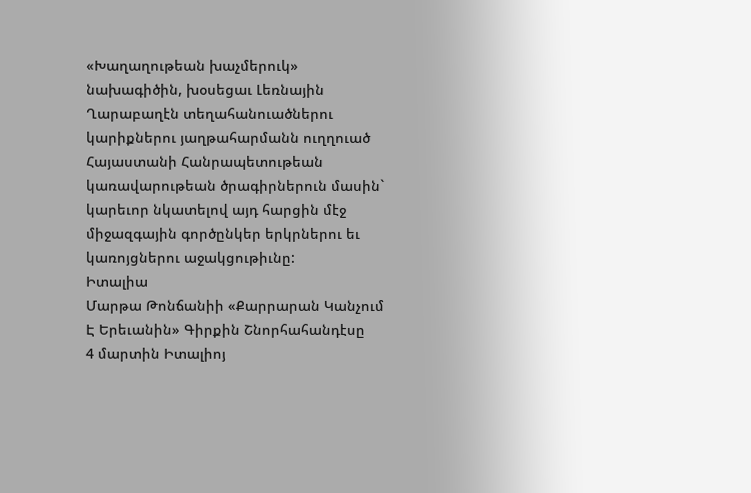«Խաղաղութեան խաչմերուկ» նախագիծին, խօսեցաւ Լեռնային Ղարաբաղէն տեղահանուածներու կարիքներու յաղթահարմանն ուղղուած Հայաստանի Հանրապետութեան կառավարութեան ծրագիրներուն մասին` կարեւոր նկատելով այդ հարցին մէջ միջազգային գործընկեր երկրներու եւ կառոյցներու աջակցութիւնը:
Իտալիա
Մարթա Թոնճանիի «Քարրարան Կանչում Է Երեւանին» Գիրքին Շնորհահանդէսը
4 մարտին Իտալիոյ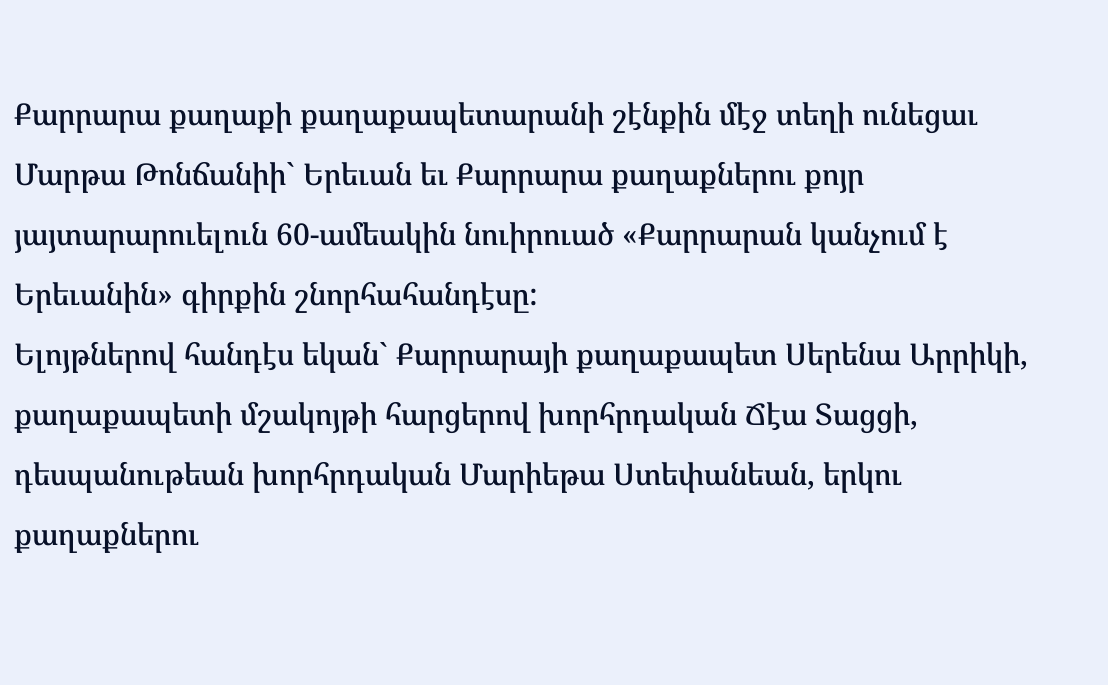Քարրարա քաղաքի քաղաքապետարանի շէնքին մէջ տեղի ունեցաւ Մարթա Թոնճանիի` Երեւան եւ Քարրարա քաղաքներու քոյր յայտարարուելուն 60-ամեակին նուիրուած «Քարրարան կանչում է Երեւանին» գիրքին շնորհահանդէսը:
Ելոյթներով հանդէս եկան` Քարրարայի քաղաքապետ Սերենա Արրիկի, քաղաքապետի մշակոյթի հարցերով խորհրդական Ճէա Տացցի, դեսպանութեան խորհրդական Մարիեթա Ստեփանեան, երկու քաղաքներու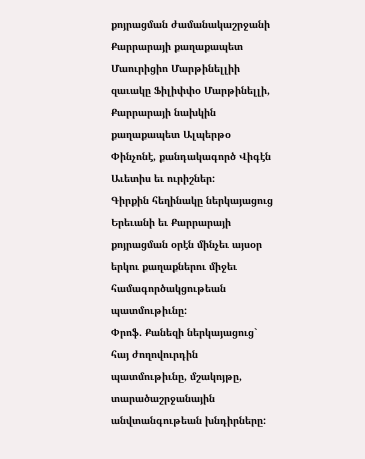քոյրացման ժամանակաշրջանի Քարրարայի քաղաքապետ Մաուրիցիո Մարթինելլիի զաւակը Ֆիլիփփօ Մարթինելլի, Քարրարայի նախկին քաղաքապետ Ալպերթօ Փինչոնէ, քանդակագործ Վիգէն Աւետիս եւ ուրիշներ:
Գիրքին հեղինակը ներկայացուց Երեւանի եւ Քարրարայի քոյրացման օրէն մինչեւ այսօր երկու քաղաքներու միջեւ համագործակցութեան պատմութիւնը:
Փրոֆ. Քանեզի ներկայացուց` հայ ժողովուրդին պատմութիւնը, մշակոյթը, տարածաշրջանային անվտանգութեան խնդիրները: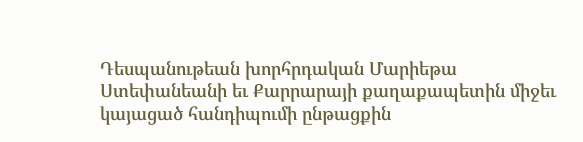Դեսպանութեան խորհրդական Մարիեթա Ստեփանեանի եւ Քարրարայի քաղաքապետին միջեւ կայացած հանդիպումի ընթացքին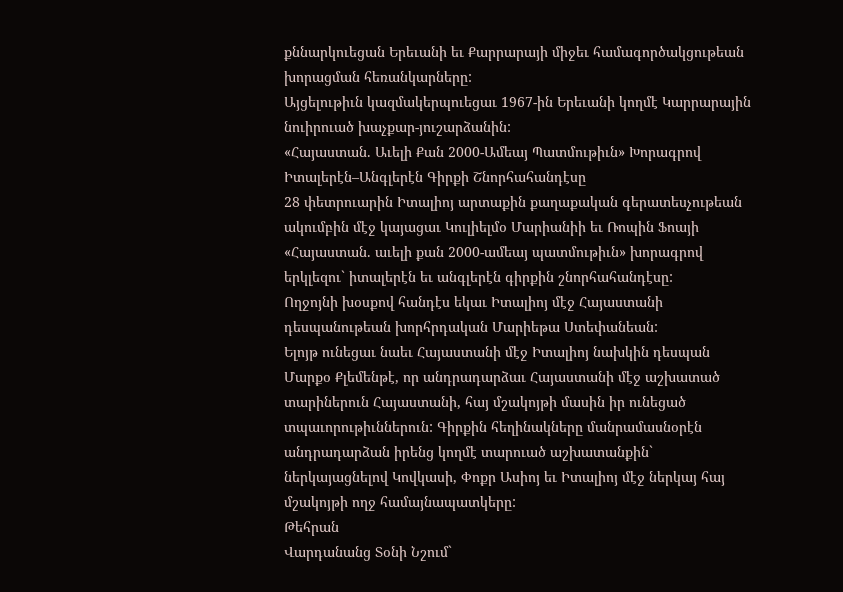քննարկուեցան Երեւանի եւ Քարրարայի միջեւ համագործակցութեան խորացման հեռանկարները:
Այցելութիւն կազմակերպուեցաւ 1967-ին Երեւանի կողմէ Կարրարային նուիրուած խաչքար-յուշարձանին:
«Հայաստան. Աւելի Քան 2000-Ամեայ Պատմութիւն» Խորագրով Իտալերէն–Անգլերէն Գիրքի Շնորհահանդէսը
28 փետրուարին Իտալիոյ արտաքին քաղաքական գերատեսչութեան ակումբին մէջ կայացաւ Կուլիելմօ Մարիանիի եւ Ռոպին Ֆոայի «Հայաստան. աւելի քան 2000-ամեայ պատմութիւն» խորագրով երկլեզու` իտալերէն եւ անգլերէն գիրքին շնորհահանդէսը:
Ողջոյնի խօսքով հանդէս եկաւ Իտալիոյ մէջ Հայաստանի դեսպանութեան խորհրդական Մարիեթա Ստեփանեան:
Ելոյթ ունեցաւ նաեւ Հայաստանի մէջ Իտալիոյ նախկին դեսպան Մարքօ Քլեմենթէ, որ անդրադարձաւ Հայաստանի մէջ աշխատած տարիներուն Հայաստանի, հայ մշակոյթի մասին իր ունեցած տպաւորութիւններուն: Գիրքին հեղինակները մանրամասնօրէն անդրադարձան իրենց կողմէ տարուած աշխատանքին` ներկայացնելով Կովկասի, Փոքր Ասիոյ եւ Իտալիոյ մէջ ներկայ հայ մշակոյթի ողջ համայնապատկերը:
Թեհրան
Վարդանանց Տօնի Նշում`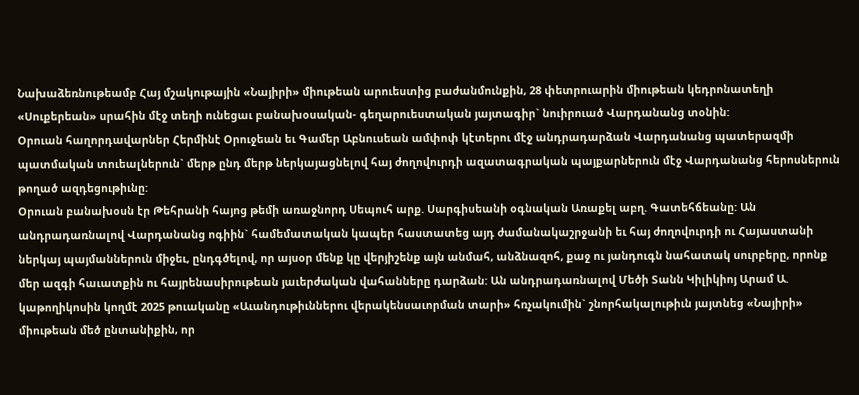Նախաձեռնութեամբ Հայ մշակութային «Նայիրի» միութեան արուեստից բաժանմունքին, 28 փետրուարին միութեան կեդրոնատեղի «Սուքերեան» սրահին մէջ տեղի ունեցաւ բանախօսական- գեղարուեստական յայտագիր` նուիրուած Վարդանանց տօնին:
Օրուան հաղորդավարներ Հերմինէ Օրուջեան եւ Գամեր Աբնուսեան ամփոփ կէտերու մէջ անդրադարձան Վարդանանց պատերազմի պատմական տուեալներուն` մերթ ընդ մերթ ներկայացնելով հայ ժողովուրդի ազատագրական պայքարներուն մէջ Վարդանանց հերոսներուն թողած ազդեցութիւնը:
Օրուան բանախօսն էր Թեհրանի հայոց թեմի առաջնորդ Սեպուհ արք. Սարգիսեանի օգնական Առաքել աբղ. Գատեհճեանը: Ան անդրադառնալով Վարդանանց ոգիին` համեմատական կապեր հաստատեց այդ ժամանակաշրջանի եւ հայ ժողովուրդի ու Հայաստանի ներկայ պայմաններուն միջեւ, ընդգծելով, որ այսօր մենք կը վերյիշենք այն անմահ, անձնազոհ, քաջ ու յանդուգն նահատակ սուրբերը, որոնք մեր ազգի հաւատքին ու հայրենասիրութեան յաւերժական վահանները դարձան: Ան անդրադառնալով Մեծի Տանն Կիլիկիոյ Արամ Ա. կաթողիկոսին կողմէ 2025 թուականը «Աւանդութիւններու վերակենսաւորման տարի» հռչակումին` շնորհակալութիւն յայտնեց «Նայիրի» միութեան մեծ ընտանիքին, որ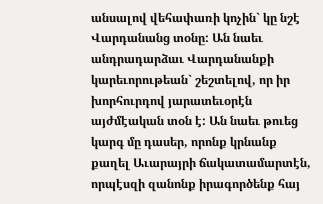անսալով վեհափառի կոչին` կը նշէ Վարդանանց տօնը: Ան նաեւ անդրադարձաւ Վարդանանքի կարեւորութեան` շեշտելով, որ իր խորհուրդով յարատեւօրէն այժմէական տօն է: Ան նաեւ թուեց կարգ մը դասեր, որոնք կրնանք քաղել Աւարայրի ճակատամարտէն, որպէսզի զանոնք իրագործենք հայ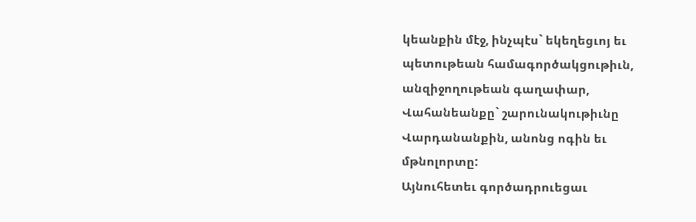կեանքին մէջ, ինչպէս` եկեղեցւոյ եւ պետութեան համագործակցութիւն, անզիջողութեան գաղափար, Վահանեանքը` շարունակութիւնը Վարդանանքին, անոնց ոգին եւ մթնոլորտը:
Այնուհետեւ գործադրուեցաւ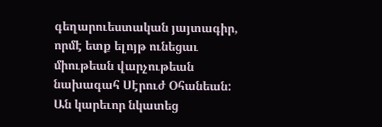գեղարուեստական յայտագիր, որմէ ետք ելոյթ ունեցաւ միութեան վարչութեան նախագահ Սէրուժ Օհանեան: Ան կարեւոր նկատեց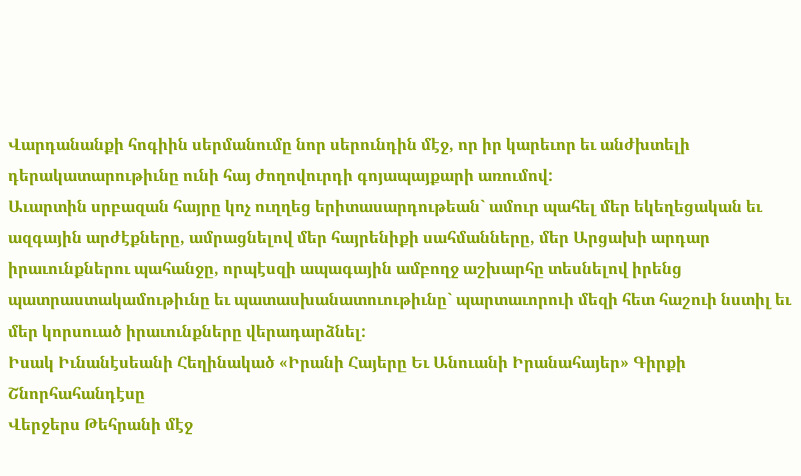Վարդանանքի հոգիին սերմանումը նոր սերունդին մէջ, որ իր կարեւոր եւ անժխտելի դերակատարութիւնը ունի հայ ժողովուրդի գոյապայքարի առումով:
Աւարտին սրբազան հայրը կոչ ուղղեց երիտասարդութեան` ամուր պահել մեր եկեղեցական եւ ազգային արժէքները, ամրացնելով մեր հայրենիքի սահմանները, մեր Արցախի արդար իրաւունքներու պահանջը, որպէսզի ապագային ամբողջ աշխարհը տեսնելով իրենց պատրաստակամութիւնը եւ պատասխանատուութիւնը` պարտաւորուի մեզի հետ հաշուի նստիլ եւ մեր կորսուած իրաւունքները վերադարձնել:
Իսակ Իւնանէսեանի Հեղինակած «Իրանի Հայերը Եւ Անուանի Իրանահայեր» Գիրքի Շնորհահանդէսը
Վերջերս Թեհրանի մէջ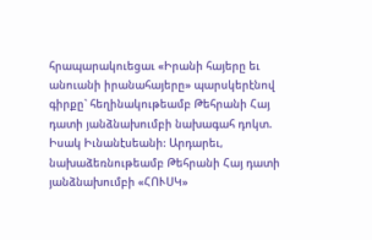հրապարակուեցաւ «Իրանի հայերը եւ անուանի իրանահայերը» պարսկերէնով գիրքը` հեղինակութեամբ Թեհրանի Հայ դատի յանձնախումբի նախագահ դոկտ. Իսակ Իւնանէսեանի: Արդարեւ, նախաձեռնութեամբ Թեհրանի Հայ դատի յանձնախումբի «ՀՈՒՍԿ»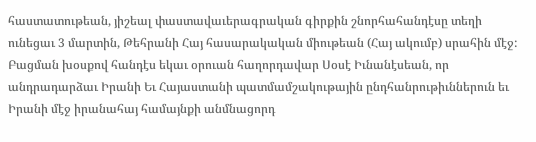հաստատութեան, յիշեալ փաստավաւերագրական գիրքին շնորհահանդէսը տեղի ունեցաւ 3 մարտին, Թեհրանի Հայ հասարակական միութեան (Հայ ակումբ) սրահին մէջ:
Բացման խօսքով հանդէս եկաւ օրուան հաղորդավար Սօսէ Իւնանէսեան, որ անդրադարձաւ Իրանի Եւ Հայաստանի պատմամշակութային ընդհանրութիւններուն եւ Իրանի մէջ իրանահայ համայնքի անմնացորդ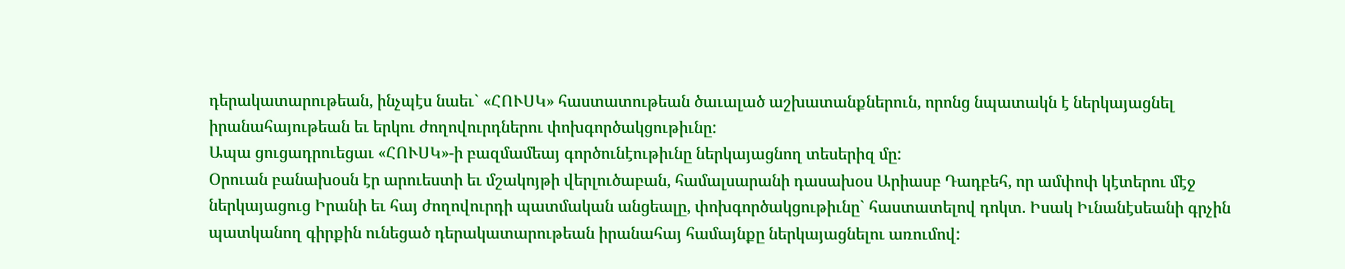դերակատարութեան, ինչպէս նաեւ` «ՀՈՒՍԿ» հաստատութեան ծաւալած աշխատանքներուն, որոնց նպատակն է ներկայացնել իրանահայութեան եւ երկու ժողովուրդներու փոխգործակցութիւնը:
Ապա ցուցադրուեցաւ «ՀՈՒՍԿ»-ի բազմամեայ գործունէութիւնը ներկայացնող տեսերիզ մը:
Օրուան բանախօսն էր արուեստի եւ մշակոյթի վերլուծաբան, համալսարանի դասախօս Արիասբ Դադբեհ, որ ամփոփ կէտերու մէջ ներկայացուց Իրանի եւ հայ ժողովուրդի պատմական անցեալը, փոխգործակցութիւնը` հաստատելով դոկտ. Իսակ Իւնանէսեանի գրչին պատկանող գիրքին ունեցած դերակատարութեան իրանահայ համայնքը ներկայացնելու առումով: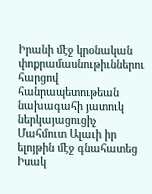Իրանի մէջ կրօնական փոքրամասնութիւններու հարցով հանրապետութեան նախագահի յատուկ ներկայացուցիչ Մահմուտ Ալաւի իր ելոյթին մէջ գնահատեց Իսակ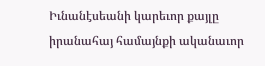Իւնանէսեանի կարեւոր քայլը իրանահայ համայնքի ականաւոր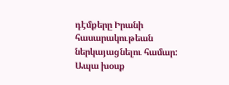դէմքերը Իրանի հասարակութեան ներկայացնելու համար:
Ապա խօսք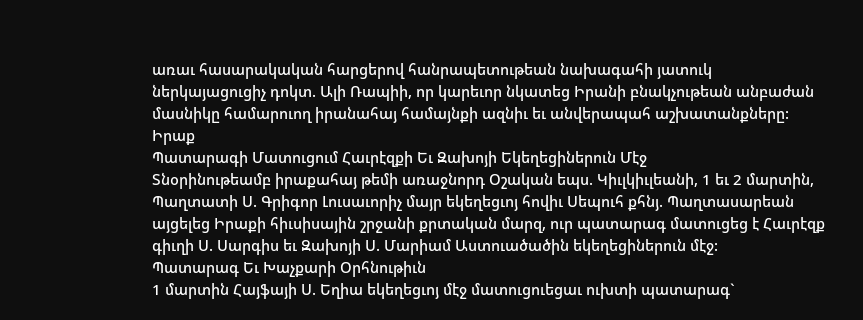առաւ հասարակական հարցերով հանրապետութեան նախագահի յատուկ ներկայացուցիչ դոկտ. Ալի Ռապիի, որ կարեւոր նկատեց Իրանի բնակչութեան անբաժան մասնիկը համարուող իրանահայ համայնքի ազնիւ եւ անվերապահ աշխատանքները:
Իրաք
Պատարագի Մատուցում Հաւրէզքի Եւ Զախոյի Եկեղեցիներուն Մէջ
Տնօրինութեամբ իրաքահայ թեմի առաջնորդ Օշական եպս. Կիւլկիւլեանի, 1 եւ 2 մարտին, Պաղտատի Ս. Գրիգոր Լուսաւորիչ մայր եկեղեցւոյ հովիւ Սեպուհ քհնյ. Պաղտասարեան այցելեց Իրաքի հիւսիսային շրջանի քրտական մարզ, ուր պատարագ մատուցեց է Հաւրէզք գիւղի Ս. Սարգիս եւ Զախոյի Ս. Մարիամ Աստուածածին եկեղեցիներուն մէջ:
Պատարագ Եւ Խաչքարի Օրհնութիւն
1 մարտին Հայֆայի Ս. Եղիա եկեղեցւոյ մէջ մատուցուեցաւ ուխտի պատարագ`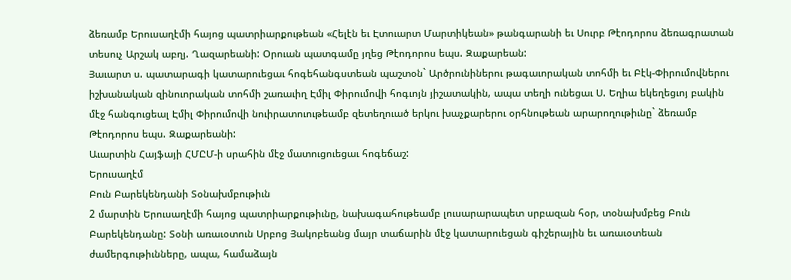ձեռամբ Երուսաղէմի հայոց պատրիարքութեան «Հելէն եւ Էտուարտ Մարտիկեան» թանգարանի եւ Սուրբ Թէոդորոս ձեռագրատան տեսուչ Արշակ աբղյ. Ղազարեանի: Օրուան պատգամը յղեց Թէոդորոս եպս. Զաքարեան:
Յաւարտ ս. պատարագի կատարուեցաւ հոգեհանգստեան պաշտօն` Արծրունիներու թագաւորական տոհմի եւ Բէկ-Փիրումովներու իշխանական զինուորական տոհմի շառաւիղ Էմիլ Փիրումովի հոգւոյն յիշատակին, ապա տեղի ունեցաւ Ս. Եղիա եկեղեցւոյ բակին մէջ հանգուցեալ Էմիլ Փիրումովի նուիրատուութեամբ զետեղուած երկու խաչքարերու օրհնութեան արարողութիւնը` ձեռամբ Թէոդորոս եպս. Զաքարեանի:
Աւարտին Հայֆայի ՀՄԸՄ-ի սրահին մէջ մատուցուեցաւ հոգեճաշ:
Երուսաղէմ
Բուն Բարեկենդանի Տօնախմբութիւն
2 մարտին Երուսաղէմի հայոց պատրիարքութիւնը, նախագահութեամբ լուսարարապետ սրբազան հօր, տօնախմբեց Բուն Բարեկենդանը: Տօնի առաւօտուն Սրբոց Յակոբեանց մայր տաճարին մէջ կատարուեցան գիշերային եւ առաւօտեան ժամերգութիւնները, ապա, համաձայն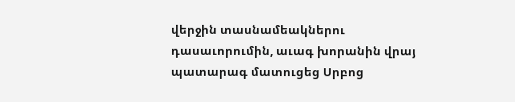վերջին տասնամեակներու դասաւորումին, աւագ խորանին վրայ պատարագ մատուցեց Սրբոց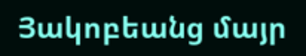Յակոբեանց մայր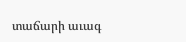տաճարի աւագ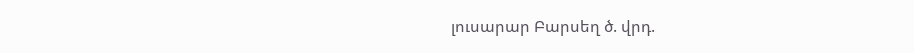լուսարար Բարսեղ ծ. վրդ.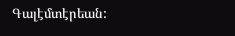Գալէմտէրեան: